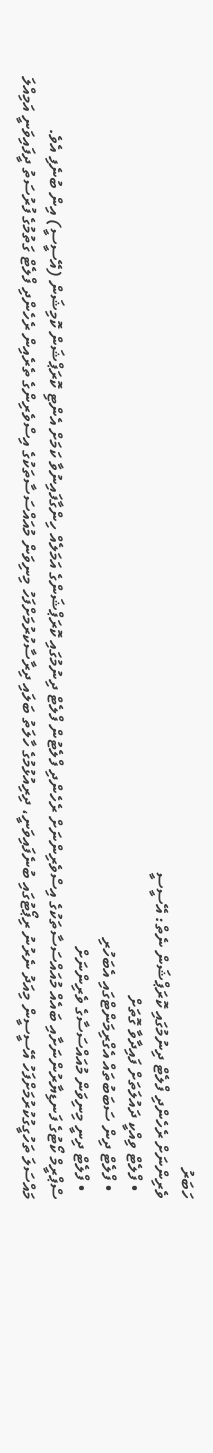ހަބަރު
ވެރިންނަށް ރެހެންދި ފްލެޓް ދިނުމުގައި ކޮރަޕްޝަން ނެތް: އޭސީސީ
  • ފްލެޓް ވިއްކީ ދައުލަތަށް ފައިދާވާ ގޮތަށް
  • ފްލެޓް ދިން ސަބަބުތައް އެގްރިމަންޓްގައި އެބަހުރި
  • ފްލެޓް ދިނީ މިނިވަން މުއައްސަސާގެ ވެރިންނަށް
ސްޕްރީމް ކޯޓުގެ ފަނޑިޔާރުންނަށާއި ބައެއް މުއައްސަސާތަކުގެ އިސްވެރިންނަށް ރެހެންދި ފްލެޓުން ފްލެޓް ދިނުމުގައި ކޮރަޕްޝަންގެ އަމަލެއް ހިންގާފައިނުވާ ކަމަށް އެންޓި ކޮރަޕްޝަން ކޮމިޝަން (އޭސީސީ) އިން ބުނެފި އެވެ.
މައްސަލަ ތަހުގީގުކުރުމަށްފަހު އޭސީސީން މިއަދު ނެރުނު ރިޕޯޓުގައި ބުނެފައިވަނީ، ދިރިއުޅުމުގެ ހާލަތު ބަލައި ދިރާސާކުރުމަށްފަހު މިނިވަން މުއައްސަސާތަކުގެ އިސްވެރިންގެ ތެރެއިން ރެހެންދި ފްލެޓް ގަތުމުގެ ފުރުސަތު ދީފައިވަނީ އަމިއްލަ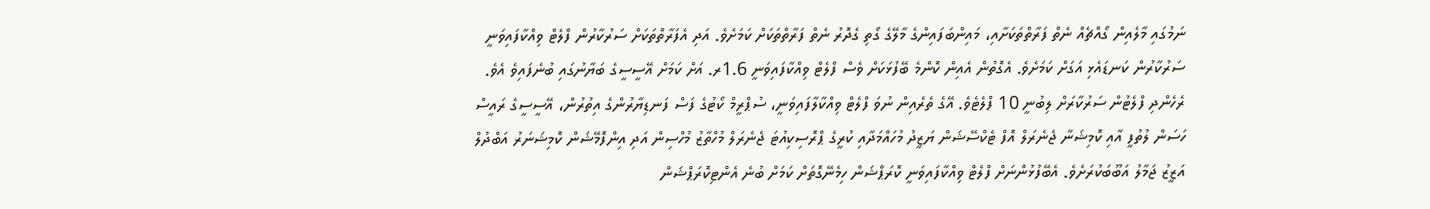ނަމުގައި މާލެއިން ގޯއްޗެއް ނެތް ފަރާތްތަކަށާއި، މައިންބަފައިންގެ މާލޭގެ ގޯތި ގެދޮރު ނެތް ފަރާތްތަކަށް ކަމަށެވެ. އަދި އެފަރާތްތަކަށް ސަރުކާރުން ފްލެޓް ވިއްކާފައިވަނީ ސަރުކާރުން ކަނޑައެޅި އަގަށް ކަމަށެވެ. އެގޮތުން އެއިން ކޮންމެ ބޭފުޅަކަށް ވެސް ފްލެޓް ވިއްކާފައިވަނީ 1.6ރ. އަށް ކަމަށް އޭސީސީގެ ބަޔާނުގައި ބުނެފައިވެ އެވެ.
ރެހެންދި ފްލެޓުން ސަރުކާރަށް ލިބުނީ 10 ފްލެޓެވެ. އޭގެ ތެރެއިން ނުވަ ފްލެޓް ވިއްކާލާފައިވަނީ، ސުޕްރީމް ކޯޓުގެ ފަސް ފަނޑިޔާރުންގެ އިތުރުން، އޭސީސީގެ ރައީސް ހަސަން ލުތުފީ އާއި ކޮމިޝަނާ ޖެނެރަލް އޮފް ޓެކްސޭޝަން ޔަޒީދު މުހައްމަދާއި ކުރީގެ ޕްރޮސިކިއުޓަ ޖެނެރަލް މުހްތާޒު މުހްސިން އަދި އިންފޮމޭޝަން ކޮމިޝަނަރު އަބްދުލް އަޒީޒު ޖަމާލު އަބޫބަކުރަށެވެ. އެބޭފުޅުންނަށް ފްލެޓް ވިއްކާފައިވަނީ ކޮރަޕްޝަން ހިމެނޭގޮތަށް ކަމަށް ބުނެ އެންޓިކޮރަޕްޝަން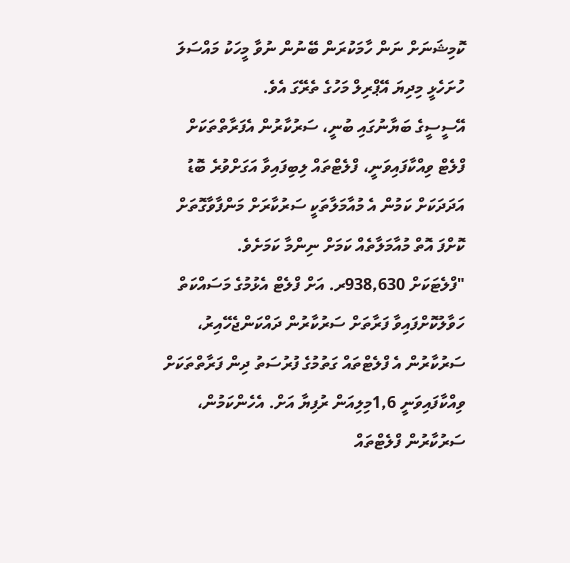ކޮމިޝަނަށް ނަން ހާމަކުރަން ބޭނުން ނުވާ މީހަކު މައްސަލަ ހުށަހެޅީ މިދިޔަ އޭޕްރިލް މަހުގެ ތެރޭގަ އެވެ.
އޭސީސީގެ ބަޔާނުގައި ބުނީ، ސަރުކާރުން އެފަރާތްތަކަށް ފްލެޓް ވިއްކާފައިވަނީ، ފްލެޓްތައް ލިބިފައިވާ އަގަށްވުރެ ބޮޑު އަދަދަކަށް ކަމުން އެ މުއާމަލާތަކީ ސަރުކާރަށް މަންފާވާގޮތަށް ކޮށްފަ އޮތް މުއާމަލާތެއް ކަމަށް ނިންމާ ކަމަށެވެ.
"ފްލެޓަކަށް 938,630ރ. އަށް ފްލެޓް އެޅުމުގެ މަސައްކަތް ހަވާލުކޮށްފައިވާ ފަރާތަށް ސަރުކާރުން ދައްކަންޖެހޭއިރު، ސަރުކާރުން އެ ފްލެޓްތައް ގަތުމުގެ ފުރުސަތު ދިން ފަރާތްތަކަށް ވިއްކާފައިވަނީ 1,6މިލިއަން ރުފިޔާ އަށް. އެހެންކަމުން، ސަރުކާރުން ފްލެޓްތައް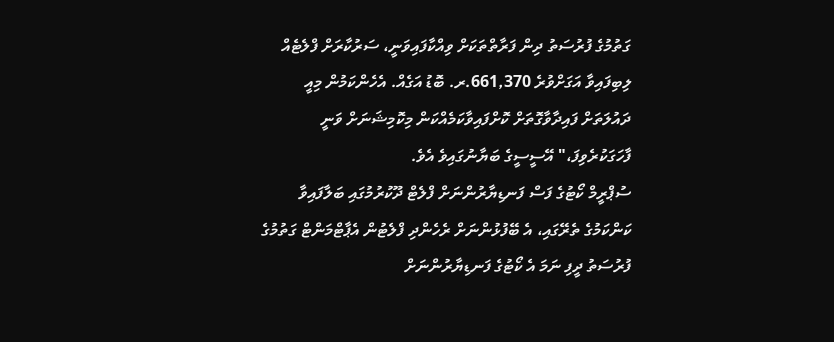ގަތުމުގެ ފުރުސަތު ދިން ފަރާތްތަކަށް ވިއްކާފައިވަނީ، ސަރުކާރަށް ފްލެޓެއް ލިބިފައިވާ އަގަށްވުރެ 661,370.ރ. ބޮޑު އަގެއް. އެހެންކަމުން މިއީ ދައުލަތަށް ފައިދާވާގޮތަށް ކޮށްފައިވާކަމެއްކަން މިކޮމިޝަނަށް ވަނީ ފާހަގަކުރެވިފަ،" އޭސީސީގެ ބަޔާނުގައިވެ އެވެ.
ސުޕްރީމް ކޯޓުގެ ފަސް ފަނޑިޔާރުންނަށް ފްލެޓް ދޫކުރުމުގައި ބަލާފައިވާ ކަންކަމުގެ ތެރޭގައި، އެ ބޭފުޅުންނަށް ރެހެންދި ފްލެޓުން އެޕާޓްމަންޓް ގަތުމުގެ ފުރުސަތު ދީފި ނަމަ އެ ކޯޓުގެ ފަނޑިޔާރުންނަށް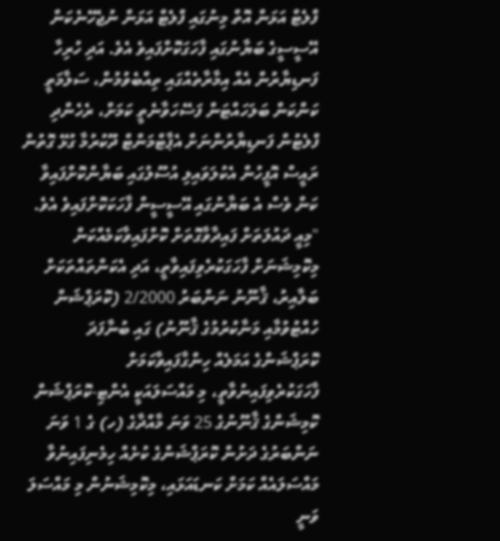ފްލެޓް އަޅަން އޮތް މިނުގައި ފްލެޓް އަޅަން ނުޖެހޭނެކަން އޭސީސީގެ ބަޔާނުގައި ފާހަގަކޮށްފައިވެ އެވެ. އަދި ހުރިހާ ފަނޑިޔާރުން އެއް އިމާރާތެއްގައި ތިއްބެވުމުން، ސަލާމަތީ ކަންކަން ބަލަހައްޓަން ފަސޭހަވާނެތީ ކަމަށް، ރެހެންދި ފްލެޓުން ފަނޑިޔާރުންނަށް އެޕާޓްމަންޓް ދޫކުރުމާ ގުޅޭ ގޮތުން ރައީސް އޮފީހުން އެކުލަވައިލި އުސޫލުގައި ބަޔާންކޮށްފައިވާ ކަން ވެސް އެ ބަޔާނުގައި އޭސީސީން ފާހަކަކޮށްފައިވެ އެވެ.
"މިއީ ދައުލަތަށް ފައިދާވާގޮތަށް ކޮށްފައިވާކަމެއްކަން މިކޮމިޝަނަށް ފާހަގަކުރެވިފައިވާތީ، އަދި އެކަންތައްތަކަށް ބަލާއިރު، ޤާނޫނު ނަންބަރު 2/2000 (ކޮރަޕްޝަން ހުއްޓުވުމާއި މަނާކުރުމުގެ ޤާނޫނު) ގައި ބުނާފަދަ ކޮރަޕްޝަންގެ އަމަލެއް ހިންގާފައިވާކަމަށް ފާހަގަކުރެވިފައިނުވާތީ، މި މައްސަލައަކީ އެންޓި-ކޮރަޕްޝަން ކޮމިޝަންގެ ޤާނޫނުގެ 25 ވަނަ މާއްދާގެ (ހ) ގެ 1 ވަނަ ނަންބަރުގެ ދަށުން ކޮރަޕްޝަންގެ ކުށެއް ހިމެނިފައިނުވާ މައްސަލައެއް ކަމަށް ކަނޑައަޅައި، މިކޮމިޝަނުން މި މައްސަލަ ވަނީ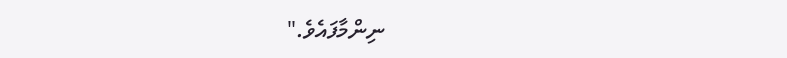ނިންމާފައެވެ."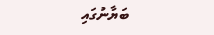ބަޔާނުގައި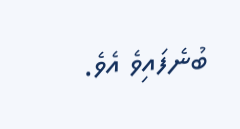ބުނެފައިވެ އެވެ.